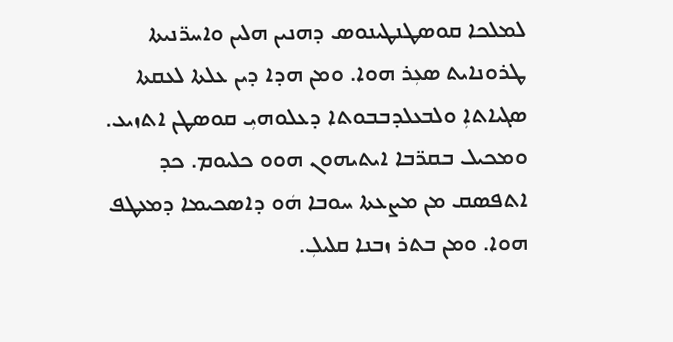ܠܡܠܟܐ ܩܘܣܛܢܛܝܢܘܣ ܕܗܢܝܢ ܗܠܝܢ ܘܐܚܪ̈ܢܝܬܐ ܛܪܘܢܐܝܬ ܣܥܼܪ ܗܘܐ. ܘܡܢ ܗܕܐ ܕܝܢ ܥܠܬܐ ܠܥܩܬܐ ܣܓܝܐܬܐܼ ܘܠܒܥܠܕܒܒܘܬܐ ܕܥܠܘܗܝܼ ܩܘܣܛܢ ܐܬܙܝܥ. ܘܡܟܝܠ ܒܩܪ̈ܒܐ ܐܝܬܝܗܘܢ ܗܘܘ ܟܠܝܘܡ. ܟܕ ܐܬܦܣܩ ܡܢ ܡܨܥܬܐ ܚܘܒܐ ܗܿܘ ܕܐܣܟܝܡܐ ܕܡܥܛܦ ܗܘܐ. ܘܡܢ ܒܬܪ ܙܒܢܐ ܩܠܝܠܼ.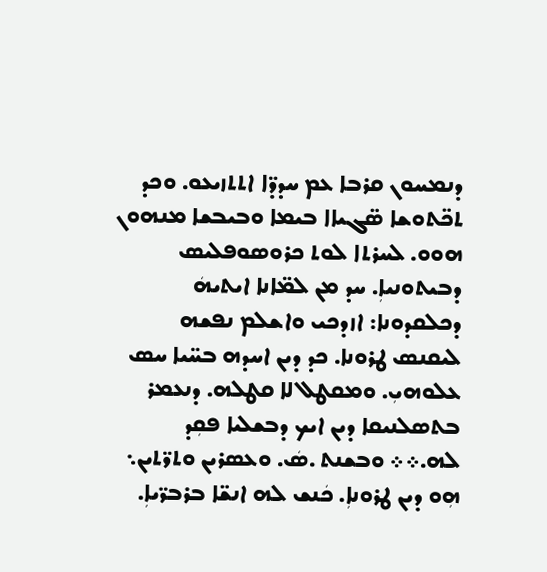ܕܢܡܚܘܢ ܩܪܒܐ ܥܡ ܚܕܕ̈ܐ ܐܬܬܙܝܥܘ. ܘܟܕ ܬܟ̈ܬܘܫܐ ܣ̈ܓܝܐܐ ܒܝܡܐ ܘܒܝܒܫܐ ܡܢܗܘܢ ܗܘܘ. ܠܚܪܬܐ ܠܘܬ ܟܪܘܣܘܦܠܝܣ ܕܒܝܬܘܢܝܐܼ. ܚܕ ܡܢ ܠܡ̈ܐܢܐ ܐܝܬܝܗܿ ܕܟܠܩܕܘܢܐ: ܐܙܕܟܝ ܘܐܫܠܡ ܢܦܫܗ ܠܝܩܢܣ ܛܪܘܢܐ. ܟܕ ܕܝܢ ܐܚܕܗ ܒܚ̈ܝܐ ܚܣ ܥܠܘܗܝܼ. ܘܡܩܛܠ ܠܐ ܩܛܠܗ. ܕܢܥܡܪ ܒܬܣܠܢܝܩܐ ܕܝܢ ܐܝܟ ܕܒܫܠܝܐ ܦܩܼܕ ܠܗ.܀܀ ܘܒܫܢܬ .ܣܿ. ܘܥܣܪܝܢ ܘܬܪ̈ܬܝܢ܆ ܗܼܘ ܕܝܢ ܛܪܘܢܐܼ. ܟܿܢܫ ܠܗ ܐܢܫ̈ܐ ܒܪܒܪ̈ܝܐܼ.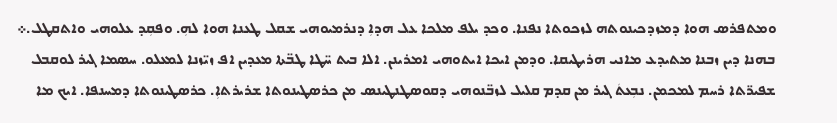ܘܡܬܦܪܣ ܗܘܐ ܕܡܙܕܟܝܢܘܬܗ ܠܙܟܘܬܐ ܢܦܢܐ. ܘܟܕ ܝܠܦ ܡܠܟܐ ܥܠ ܗܕܐܼ ܕܢܪܡܝܘܗܝ ܫܩܠ ܛܥܢܐ ܗܘܐ ܠܗܼ. ܘܦܩܼܕ ܥܠܘܗܝ ܘܐܬܩܛܠ.܀ ܒܗܢܐ ܕܝܢ ܙܒܢܐ ܡܬܝܕܥ ܡܐܢܝ ܗܪܝܛܝܩܐ. ܘܕܡܢ ܐܝܟܐ ܐܝܬܘܗܝ ܐܡܪܝܢܢ. ܐܠܐ ܒܝܬ ܚ̈ܛܐ ܛܒ̈ܬܐ ܡܥܕܝܢ ܐܦ ܙܝ̈ܙܢܐ ܠܡܥܠܘ. ܚܣܡܐ ܓܝܪ ܠܘܩܒܠ ܫܦܝܪ̈ܬܐ ܪܚܡ ܠܡܟܡܢ. ܢܒܼܥܬܿ ܓܝܪ ܡܢ ܩܕܡ ܩܠܝܠ ܠܙܒ̈ܢܘܗܝ ܕܩܘܣܛܢܛܝܢܣ ܡܢ ܟܪܣܛܝܢܘܬܐ ܫܪܝܪܬܐܼ. ܟܪܣܛܝܢܘܬܐ ܕܡܚܢܦܐ. ܐܝܟ ܡܐ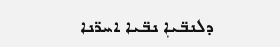ܕܠܢܒ̈ܝܐܼ ܢܒ̈ܝܐ ܐܚܪ̈ܢܐ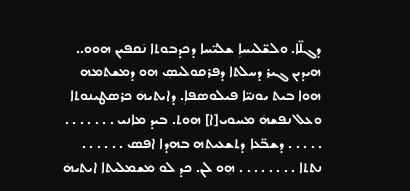ܕܓܠ̈ܐ. ܘܠܫ̈ܠܝܚܐܼ ܫܠܝ̈ܚܐ ܕܟܕܒܘܬܐ ܢܿܩܦܝܢ ܗܘܘ.. ܗܝܕܝܢ ܓܝܪ ܕܚܠܬܐ ܕܦܪܩܘܠܝܣܼ ܗܘ ܕܡܫܬܡܗ ܗܘܐ ܒܝܬ ܝܘܢܝ̈ܐ ܦܝܠܘܣܦܐܼ. ܕܐܝܬܝܗܿ ܟܪܣܛܝܢܘܬܐ ܘܥܠ ܢܦܫܗܿ ܡܚܘܝ[ܐ] ܗܘܬ. ܒܝܕ ܡܐܢܝ . . . . . . . . . . . . ܕܫܒ̈ܥܐ ܕܬܫܥܝܬܗ ܒܗܕܐ ܐܦܣ . . . . . . ܢܬܬܐ . . . . . . . . ܗܼܘ ܠܢ. ܟܕ ܠܘ ܡܫܡܠܝܬܐ ܐܝܬܝܗܿ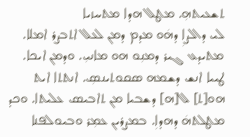ܬܫܥܝܬܗܼ. ܡܛܠ ܗܕܐ ܡܬܚܙܝܐ
ܠܝ ܕܐܠܨܐܼ ܕܗܿܘ ܡܕܡ ܕܡܢ ܠܥܠ ܐܬܒܨܪ ܐܡܠܐ. ܡܬܝܕܥ ܓܝܪ ܕܡܢܼܘ ܗܘ ܡܐܢܝܼ. ܘܕܡܢ ܐܝܟܐ. ܛܝܝܐ ܐܢܫ ܕܫܡܗ ܣܩܘܬܝܢܣܼ. ܐܢܬܬܐ ܐܝܬ ܗܘ[ܬ] ܠ[ܗ] ܕܫܒܝܐ ܡܢ ܬܐܒܝܣ ܥܠܝܬܐ. ܘܟܕ ܡܛܠܬܗܿ ܕܗܕܐܼ. ܒܡܨܪܝܢ ܥܡܼܪ ܘܒܝܘܠܦܢܐ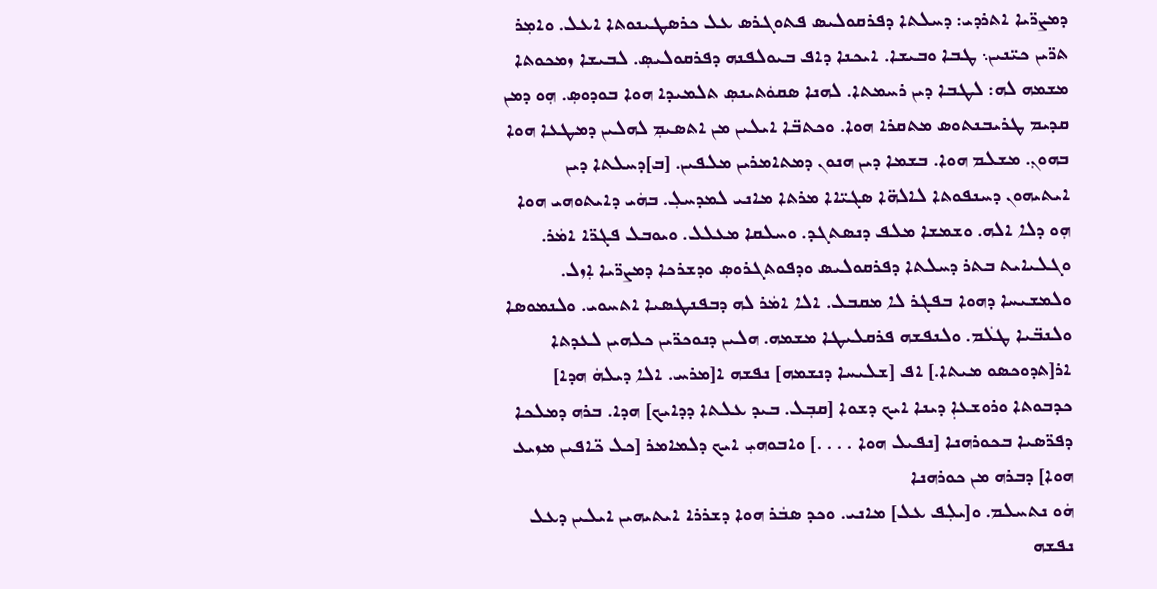ܕܡܨܪ̈ܝܐ ܐܬܪܕܝ: ܕܚܠܬܐ ܕܦܪܩܘܠܝܣ ܦܬܘܓܪܣ ܥܠ ܟܪܣܛܝܢܘܬܐ ܐܥܠ. ܘܐܡܼܪ ܬܪ̈ܝܢ ܟܝ̈ܢܝܢ܆ ܛܒܐ ܘܒܝܫܐ. ܐܝܟܢܐ ܕܐܦ ܒܝܘܠܦܢܗ ܕܦܪܩܘܠܝܣܼ. ܠܒܝܫܐ ܙܡܟܘܬܐ ܡܫܡܗ ܠܗ: ܠܛܒܐ ܕܝܢ ܪܚܡܬܐ. ܠܗܢܐ ܣܩܘܿܬܝܢܣܼ ܬܠܡܝܕܐ ܗܘܐ ܒܘܕܘܣܼ. ܗܼܘ ܕܡܢ ܩܕܝܡ ܛܪܝܒܢܬܘܣ ܡܬܩܪܐ ܗܘܐ. ܘܟܬܒ̈ܐ ܐܝܠܝܢ ܡܢ ܐܬܣܝܡܼ ܠܗܠܝܢ ܕܡܛܥܐ ܗܘܐ ܒܗܘܢܼ. ܡܫܠܡ ܗܘܐ. ܒܫܡܐ ܕܝܢ ܗܢܘܢ ܕܡܬܐܡܪܝܢ ܡܠܦܝܢ. [ܒ]ܕܚܠܬܐ ܕܝܢ ܐܝܬܝܗܘܢ ܕܚܢܦܘܬܐ ܠܐܠܗ̈ܐ ܣܓܝ̈ܐܐ ܡܪܬܐ ܡܐܢܝ ܠܡܕܚܠܼ. ܒܗܿܝ ܕܐܝܬܘܗܝ ܗܘܐ ܗܼܘ ܕܠܐ ܐܠܗ. ܘܫܡܫܐ ܡܠܦ ܕܢܣܬܓܕ. ܘܚܠܩܐ ܡܥܠܠ. ܘܝܘܒܠ ܦܓܪ̈ܐ ܐܡܿܪ. ܘܓܠܝܐܝܬ ܒܬܪ ܕܚܠܬܐ ܕܦܪܩܘܠܝܣ ܘܕܦܘܬܓܪܘܣܼ ܘܕܫܪܟܐ ܕܡܨܪ̈ܝܐ ܐܼܙܠ. ܘܠܡܫܝܚܐ ܕܗܘܐ ܒܦܓܪ ܠܐ ܡܩܒܠ. ܐܠܐ ܐܡܿܪ ܠܗ ܕܒܦܢܛܣܝܐ ܐܬܚܘܝ. ܘܠܢܡܘܣܐ ܘܠܢܒ̈ܝܐ ܛܠܿܡ. ܘܠܢܦܫܗ ܦܪܩܠܝܛܐ ܡܫܡܗ. ܗܠܝܢ ܕܢܘܟܪ̈ܝܢ ܟܠܗܝܢ ܠܥܕܬܐ ܐܪ[ܬܕܘܟܣܘ ܡܝܬܐ.] ܐܦ [ܫܠܝܚܐ ܕܢܫܡܗ] ܢܦܫܗ ܐ[ܡܪܚ. ܐܠܐ ܕܝܠܗܿ ܗܕܐ] ܟܕܒܘܬܐ ܘܪܘܫܥܐܼ ܕܝܢܐ ܐܝܟ ܕܫܘܐ [ܩܒܼܠ. ܒܝܕ ܥܠܬܐ ܕܕܐܝܟ] ܗܕܐ. ܒܪܗ ܕܡܠܟܐ ܕܦܪ̈ܣܝܐ ܒܟܘܪܗܢܐ [ܢܦܝܠ ܗܘܐ . . . .] ܘܐܒܘܗܝܼ ܐܝܟ ܕܠܡܐܡܪ [ܟܠ ܟ̈ܐܦܝܢ ܡܙܝܥ ܗܘܐ] ܕܒܪܗ ܡܢ ܟܘܪܗܢܐ
ܗܿܘ ܢܬܚܠܡ. ܘ[ܝܠܼܦ ܥܠ] ܡܐܢܝ. ܘܟܕ ܣܒܿܪ ܗܘܐ ܕܫܪܪܐ ܐܝܬܝܗܝܢ ܐܝܠܝܢ ܕܥܠ ܢܦܫܗ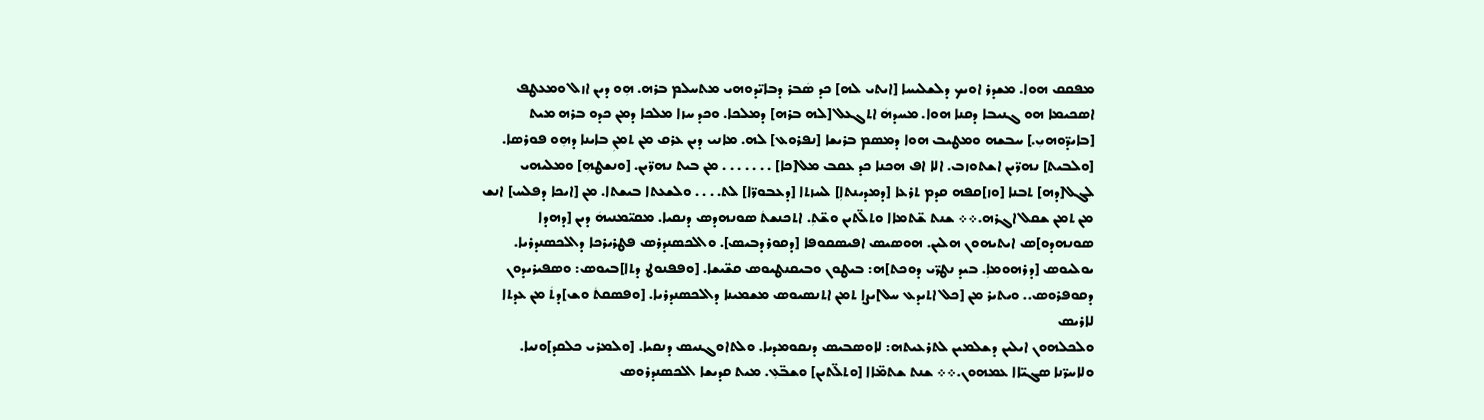ܡܦܩܩ ܗܘܐ. ܡܫܕܪ ܐܘܝܟ ܕܠܫܠܝܚܐ [ܐܝܬܝ ܠܗ] ܟܕ ܣܿܒܪ ܕܒܐܝ̈ܕܘܗܝ ܡܬܚܠܡ ܒܪܗ. ܗܼܘ ܕܝܢ ܐܙܠ ܘܡܥܛܦ ܐܣܟܝܡܐ ܗܘ ܓܢܝܒܐ ܕܩܢܐ ܗܘܐ. ܡܚܕܗܿ ܐܬܓܥܠ [ܠܗ ܒܪܗ] ܕܡܠܟܐ. ܘܟܕ ܚܙܐ ܡܠܟܐ ܕܡܢ ܟܕܘ ܒܪܗ ܡܝܬ [ܒܐܝܕ̈ܘܗܝܼ.] ܚܒܫܗ ܘܡܛܝܒ ܗܘܐ ܕܡܣܡ ܒܪܝܫܐ [ܢܦܪܘܥ] ܠܗ. ܡܐܢܝ ܕܝܢ ܥܪܩ ܡܢ ܬܡܢܼ ܒܐܝܢܐ ܕܗܼܘ ܦܘܪܣܐ. [ܘܠܒܝܬ] ܢܗܪ̈ܝܢ ܐܫܬܘܙܒ. ܐܠܐ ܐܦ ܗܟܢܐ ܟܕ ܥܩܒ ܡܠ[ܟܐ] . . . . . . . ܡܢ ܒܝܬ ܢܗܪ̈ܝܢ. [ܘܢܫܛܗܼ] ܘܡܠܝܗܝ ܠܓܠ[ܕܗ] ܬܒܢܐ [ܘܙ]ܩܦܗ ܩܕܡ ܬܪܥܐ [ܕܡܕܝܢܬܐܼ] ܠܚܙܬܐ [ܕܥܒܘܪ̈ܐ] ܠܬ. . . . ܘܠܫܥܬܐ ܒܝܫܬܐ. ܡܢ [ܐܝܟܐ ܕܦܠܚ] ܐܢܫ ܡܢ ܬܡܢ ܫܩܠ ܐܓܪܗ.܀܀ ܫܢܬ ܫ̈ܬܡܐܐ ܘܬܠ̈ܬܝܢ ܘܫ̈ܬܼ. ܐܬܟܢܫܬܿ ܣܘܢܗܕܣ ܕܢܩܝܐ. ܡܩܝ̈ܡܢܝܗܿ ܕܝܢ [ܕܗܕܐ ܣܘܢܗܕܘ]ܣ ܐܝܬܝܗܘܢ ܗܠܝܢ. ܗܘܣܝܣ ܐܦܝܣܩܘܦܐ [ܕܩܘܪܕܒܝܣ]. ܘܐܠܟܣܢܕܪܣ ܦܛܪܝܪܟܐ ܕܐܠܟܣܢܕܪܝܐ. ܝܘܠܝܘܣ [ܕܪܗܘܡܐܼ. ܒܝܕ ܢܛܪ̈ܝ ܕܘܟܬ]ܗ: ܒܝܛܘܢ ܘܒܝܩܢܛܝܘܣ ܩܫ̈ܝܫܐ. [ܘܦܦܢܘܛ ܕܬܐ]ܒܝܘܣ: ܘܣܦܝܪܝܕܘܢ ܕܩܘܦܪܘܣ.. ܘܝܬܝܪ ܡܢ [ܟܠ ܐܬܝܕܥ ܚܠ]ܝܨܐ ܬܡܢ ܐܬܢܣܝܘܣ ܡܫܡܝܢܐ ܕܐܠܟܣܢܕܪܝܐ. [ܘܦܣܩܬܿ ܘܫ]ܕܬܿ ܡܢ ܥܕܬܐ ܠܐܪܝܣ
ܘܠܟܠܗܘܢ ܐܝܠܝܢ ܕܫܠܡܝܢ ܠܬܪܥܝܬܗ: ܠܐܘܣܒܝܣ ܕܢܩܘܡܕܝܐ. ܘܠܬܐܘܓܢܝܣ ܕܢܩܝܐ. [ܘܠܡܪܝ ܟܠܩܕ]ܘܢܝܐ. ܘܠܐܚܪ̈ܢܐ ܣܓܝ̈ܐܐ ܥܡܗܘܢ.܀܀ ܫܢܬ ܫܬܡ̈ܐܐ [ܘܬܠ̈ܬܝܢ] ܘܫܒ̈ܥܼ. ܡܝܬ ܩܕܝܫܐ ܐܠܟܣܢܕܪܘܣ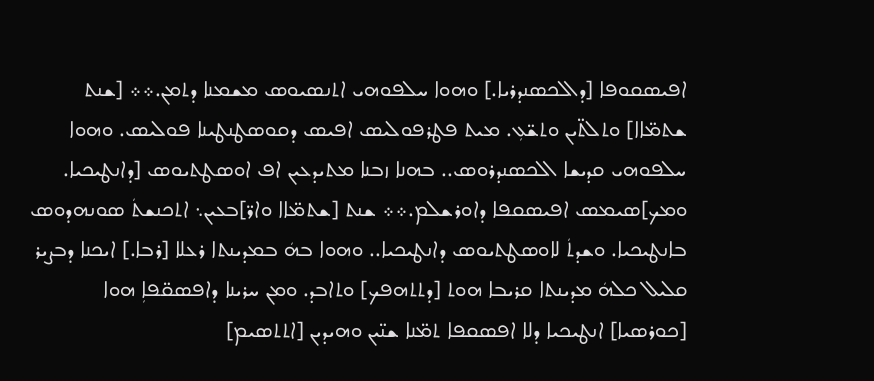ܐܦܝܣܩܘܦܐ [ܕܐܠܟܣܢܕܪܝܐ.] ܘܗܘܐ ܚܠܦܘܗܝ ܐܬܢܣܝܘܣ ܡܫܡܢܐ ܕܬܡܢ.܀܀ [ܫܢܬ ܫܬܡ̈ܐܐ] ܘܬܠܬ̈ܝܢ ܘܬܫ̈ܥܼ. ܡܝܬ ܦܛܪܦܘܠܝܣ ܐܦܝܣ ܕܩܘܣܛܢܛܝܢܐ ܦܘܠܝܣ. ܘܗܘܐ ܚܠܦܘܗܝ ܩܕܝܫܐ ܐܠܟܣܢܕܪܘܣ.. ܒܗܢܐ ܙܒܢܐ ܡܬܝܕܥܝܢ ܐܦ ܐܘܣܛܬܝܘܣ [ܕܐܢܛܝܟܝܐ. ܘܡܟ]ܣܝܡܣ ܐܦܝܣܩܦܐ ܕܐܘܪܫܠܡ.܀܀ ܫܢܬ [ܫܬܡ̈ܐܐ ܘܐܪ̈]ܒܥܝܢ܆ ܐܬܟܢܫܬܿ ܣܘܢܗܕܘܣ ܒܐܢܛܝܟܝܐ. ܘܫܕܬܿ ܠܐܘܣܛܬܝܘܣ ܕܐܢܛܝܟܝܐ.. ܘܗܘܐ ܒܗܿ ܒܡܕܝܢܬܐ ܪܥܠܐ [ܪܒܐ.] ܐܝܟܢܐ ܕܒܨܝܪ ܩܠܝܠ ܟܠܗܿ ܡܕܝܢܬܐ ܩܪܝܒܐ ܗܘܬ [ܕܬܬܗܦܟ] ܘܬܐܒܕ. ܘܡܢ ܚܪܝܢܐ ܕܐܦܣܩ̈ܦܐܼ ܗܘܐ [ܟܘܪܣܝܐ] ܐܢܛܝܟܝܐ ܕܠܐ ܐܦܣܩܦܐ ܬܡ̈ܢܐ ܫܢ̈ܝܢ ܘܗܝܕܝܢ [ܐܬܬܣܝܡ]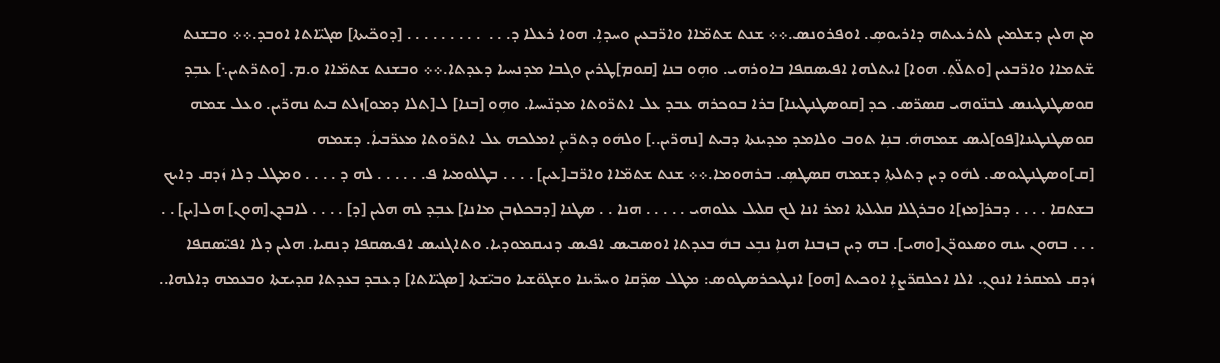ܡܢ ܗܠܝܢ ܕܫܠܡܝܢ ܠܬܪܥܝܬܗ ܕܐܪܝܘܣܼ. ܐܘܦܪܘܢܣ.܀܀ ܫܢܬ ܫܬܡ̈ܐܐ ܘܐܪ̈ܒܥܝܢ ܘܚܕܐܼ. ܗܘܐ ܪܥܠܐ ܕ. . .  . . . . . . . . . [ܕܘܟ̈ܝܬܐ] ܣܓܝ̈ܐܬܐ ܐܘܒܕ.܀܀ ܘܒܫܢܬ ܫ̈ܬܡܐܐ ܘܐܪ̈ܒܥܝܢ [ܘܬܠ̈ܬܼ. ܗܘܐ] ܐܝܬܠܗܐ ܐܦܝܣܩܦܐ ܒܐܘܪܗܝ. ܘܗܼܘ ܒܢܐ [ܩܘܡ]ܛܪܝܢ ܘܓܒܐ ܡܕܢܚܝܐ ܕܥܕܬܐ.܀܀ ܘܒܫܢܬ ܫܬܡ̈ܐܐ ܘ.ܡ. [ܘܬܪ̈ܬܝܢ܆] ܥܒܼܕ ܩܘܣܛܢܛܝܢܣ ܠܒܢ̈ܘܗܝ ܩܣܪ̈ܣ. ܟܕ [ܩܘܣܛܢܛܝܢܐ] ܒܪܐ ܒܘܟܪܗ ܥܒܕ ܥܠ ܐܬܪ̈ܘܬܐ ܡܕܢ̈ܚܝܐ. ܘܗܼܘ [ܒܢܐ] ܠ[ܬܠܐ ܕܡܘ]ܙܠܬ ܒܝܬ ܢܗܪ̈ܝܢ. ܘܥܠ ܫܡܗ ܩܘܣܛܢܛܝܢܐ[ܦܘ]ܠܝܣ ܫܡܗܗܿ. ܒܢܼܐ ܬܘܒ ܘܠܐܡܕ ܡܕܝܢܬܐ ܕܒܝܬ [ܢܗܪ̈ܝܢ..] ܘܠܗܿܘ ܕܬܪ̈ܝܢܼ ܐܡܠܟܗ ܥܠ ܐܬܪ̈ܘܬܐ ܡܥܪ̈ܒܝܐܿ. ܕܫܡܗ
[ܩ]ܘܣܛܢܛܝܘܣ. ܠܗܿܘ ܕܝܢ ܕܬܠܬܐܼ ܕܫܡܗ ܩܣܛܣܼ. ܒܪܗܘܡܐ.܀܀ ܫܢܬ ܫܬܡ̈ܐܐ ܘܐܪ̈ܒ[ܥܝܢ] . . . . ܒܛܠܘܡܝܐ ܦ. . . . . . ܠܗ ܕ . . . . ܘܡܛܠ ܕܠܐ ܙܿܕܩ ܕܐܝܟ ܒܫܬܩܐ . . . . ܕܒܪ[ܡܙ]ܐ ܘܒܪܓܠܐ ܩܠܝܠܬܐ ܐܡܪ ܐܢܐ ܠܟ ܩܠܝܠ ܥܠܘܗܝ . . . . . ܗܢܐ . . ܣܛܢܐ [ܕܒܟܠܙܒܢ ܡܐܢܐ] ܥܒܼܕ ܠܗ ܗܠܝܢ [ܕ] . . . . ܠܐܒܕܢ[ܗܘܢ] ܗܠ[ܝܢ] . . . . . ܒܗܘܢ ܝܢܗ ܘܣܥܘܪ̈ܢ[ܘܗܝ]. ܒܗ ܕܝܢ ܒܙܒܢܐ ܗܢܐܼ ܢܒܼܥ ܒܗܿ ܒܥܕܬܐ ܐܘܣܒܝܣ ܐܦܝܣ ܕܢܝܩܡܘܕܝܐ. ܘܬܐܓܢܝܣ ܐܦܝܣܩܦܐ ܕܢܩܝܐ. ܗܠܝܢ ܕܠܐ ܐܦܝ̈ܣܩܦܐ ܙܿܕܩ ܠܡܩܪܐ ܐܢܘܢܼ. ܐܠܐ ܐܟܠܩܪ̈ܨܐܼ ܐܘܟܝܬ [ܗܘ] ܐܢܛܝܟܪܣܛܘܣ: ܡܛܠ ܣܕ̈ܩܐ ܘܚܪ̈ܝܢܐ ܘܫܓܘ̈ܫܝܐ ܘܒܝ̈ܫܬܐ [ܣܓܝ̈ܐܬܐ] ܕܥܒܕ ܒܥܕܬܐ ܩܕܝܫܬܐ ܘܒܥܡܗ ܕܐܠܗܐ..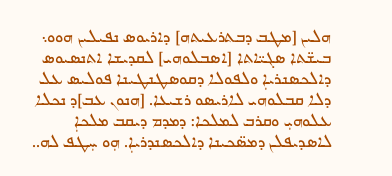ܗܠܝܢ [ܡܛܒ ܕܒܬܪܥܝܬܗ] ܕܐܪܝܘܣ ܢܦܝܠܝܢ ܗܘܘ܆ ܒܝܫ̈ܬܐ ܣܓܝ̈ܐܬܐ [ܐܣܒܠܘܗܝ] ܠܩܕܝܫܐ ܐܬܢܣܝܘܣ ܕܐܠܟܣܢܪܝܐܼ ܘܠܦܘܠܐ ܕܩܘܣܛܢܛܝܢܐ ܦܘܠܝܣ ܥܠ ܕܠܐ ܩܒܠܘܗܝ ܠܐܪܝܣܘ ܪܫܝܥܐ. [ܗܢܘܢ ܥܒ]ܕ ܢܟܠܐ ܥܠܘܗܝܼ ܘܩܪܒ ܠܡܠܟܐ: ܕܡܕܡ ܕܝܩܒ ܡܠܟܐܼ ܠܐܣܕܝܦܠܢ ܕܡܣ̈ܟܝܢܐ ܕܐܠܟܣܢܕܪܝܐܼ. ܗܼܘ ܚܼܛܦ ܠܗ..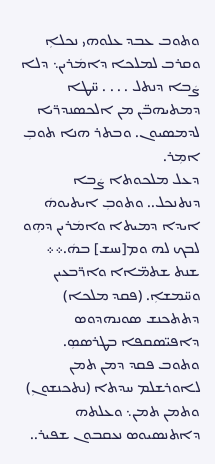ܘܬܘܒ ܥܒܕ ܥܠܘܗܝ ܢܟܠܐܼ ܘܩܪܒ ܠܡܠܟܐ ܕܐܡܿܪܝܢ܆ ܕܠܐ ܨܿܒܐ ܕܢܬܠ . . . . ܚ̈ܛܐ ܕܡܬܝܗܒ̈ܢ ܡܢ ܐܠܟܣܢܕܪ̈ܝܐ ܠܕܡܣܝܘܢ. ܘܒܬܪ ܗܢܐ ܬܘܒܼ ܐܡܼܪ.
ܕܥܠ ܡܠܟܘܬܐ ܨܿܒܐ ܕܢܬܢܟܠ.. ܘܬܘܒܼ ܐܝܬܝܘܗܿ ܐܝܕܐ ܕܡܝܬܐ ܘܐܡܿܪܝܢ ܕܗܼܘ ܠܒܟ ܠܗ ܘܡ[ܢܚܫ] ܒܗܿ.܀܀ ܫܢܬ ܫܬܡ̈ܐܐ ܘܐܪ̈ܒܥܝܢ ܘܚ̈ܡܫܐܼ. (ܦܩܕ ܡܠܟܐ) ܕܬܬܟܢܫ ܣܘܢܗܕܘܣ ܕܐܦܝ̈ܣܩܦܐ ܒܛܪܣܣܼ. ܘܬܘܒ ܦܩܕ ܕܡܢ ܬܡܢ ܠܐܘܪܫܠܡ ܚܕܬܐ (ܢܬܟܢܫܘܢܼ) ܘܬܡܢ ܬܡܢ܆ ܘܥܠܬܗ ܕܐܬܢܣܝܘܣ ܢܥܩܒܘܢ ܫܦܝܪ..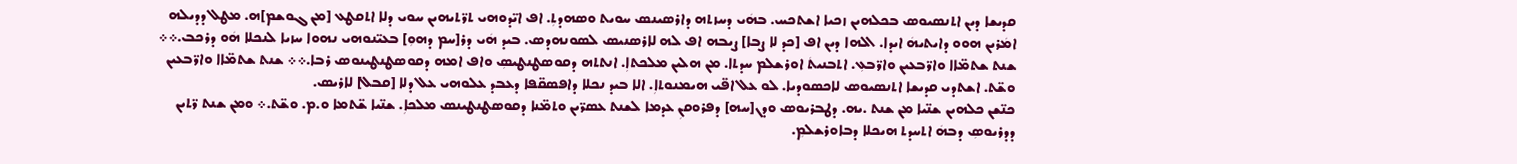ܩܕܝܫܐ ܕܝܢ ܐܬܢܣܝܘܣ ܒܟܠܗܝܢ ܙܟܝܐ ܐܫܬܟܚ. ܒܗܿܝ ܕܚܙܬܗ ܕܐܪܣܝܢܣ ܚܘܝܬ ܘܣܗܕܬܼ. ܐܦ ܐܝ̈ܕܘܗܝ ܬܪ̈ܬܝܗܝܢ ܚܘܝ ܕܠܐ ܐܬܩܛܥ [ܡܢ ܓܘܫܡ]ܗ. ܡܛܠ ܕܕܝܠܗ ܐܡܿܪܝܢ ܗܘܘ ܕܐܝܬܝܗܿ ܐܝܕܐ. ܐܠܗܐ ܕܝܢ ܐܦ [ܟܕ ܠܐ ܨܒܐ] ܨܝܒܗ ܐܦ ܠܗ ܠܐܪܣܢܝܣ ܠܣܘܢܗܕܣ. ܒܝܕ ܗܿܝ ܕܪ[ܚܡ ܕܗܘܼ] ܒܥܝ̈ܢܘܗܝ ܢܗܘܐ ܚܙܝܐ ܠܢܟܠܐ ܗܿܘ ܕܪܟܒ.܀܀ ܫܢܬ ܫܬܡ̈ܐܐ ܘܐܪ̈ܒܥܝܢ ܘܐܪ̈ܒܥܼ. ܐܬܒܢܝܬܿ ܐܘܪܫܠܡ ܚܕܬܐ. ܡܢ ܗܠܝܢ ܡܠܟܬܐܼ. ܐܢܬܬܗ ܕܩܘܣܛܢܛܝܣܼ ܘܐܦ ܐܡܗ ܕܩܘܣܛܢܛܝܢܘܣ ܪܒܐ.܀܀ ܫܢܬ ܫܬܡ̈ܐܐ ܘܐܪ̈ܒܥܝܢ ܘܫ̈ܬ. ܐܫܬܕܝ ܩܕܝܫܐ ܐܬܢܣܝܘܣ ܠܐܟܣܘܕܝܐ. ܠܘ ܥܠ ܐܦ̈ܝ ܗܝܡܢܘܬܐܼ. ܐܠܐ ܒܝܕ ܢܟܠܐ ܕܐܦܣܩ̈ܦܐ ܕܥܒܕ ܥܠܘܗܝ ܥܠ ܕܠܐ [ܩܒܠ] ܠܐܪܝܣ.
ܟܢ̈ܫܢ ܟܠܗܝܢ ܫܢ̈ܝܐ ܡܢ ܫܢܬ .ܝܗ. ܕܛܒܪܝܘܣ ܘܕܢ[ܚܗ] ܕܦܪܘܩܢܼ ܥܕܡܐ ܠܫܢܬ ܥܣܪ̈ܝܢ ܘܬܡ̈ܢܐ ܕܩܘܣܛܢܛܝܢܣ ܡܠܟܐܼ. ܫܢ̈ܝܐ ܫ̈ܬܡܐ ܘ.ܡ. ܘܫ̈ܬ.܀ ܘܡܢ ܫܢܬ ܪ̈ܬܝܢ ܕܕܪܝܘܣܼ ܕܒܗܿ ܐܬܚܕܬ ܗܝܟܠܐ ܕܒܐܘܪܫܠܡܼ.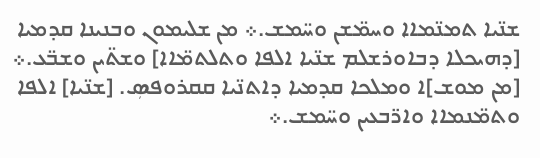ܫܢ̈ܝܐ ܬܡܢ̈ܡܐܐ ܘܚܡ̈ܫܢ ܘܚ̈ܡܫ.܀ ܡܢ ܫܠܝܡܘܢ ܘܒܢܝܢܐ ܩܕܡܝܐ [ܕܗܝܟܠܐ ܕܒܐܘܪܫܠܡ ܫܢ̈ܝܐ ܐܠܦܐ ܘܬܠܬܡ̈ܐܐ] ܘܫܬ̈ܝܢ ܘܫܒ̈ܥ.܀ [ܡܢ ܡܘܫ]ܐ ܘܡܠܟܐ ܩܕܡܝܐ ܕܐܬܢ̈ܝܐ ܩܩܪܘܦܣܼ. [ܫܢ̈ܝܐ] ܐܠܦܐ ܘܬܡ̈ܢܡܐܐ ܘܐܪ̈ܒܥܝܢ ܘܚ̈ܡܫ.܀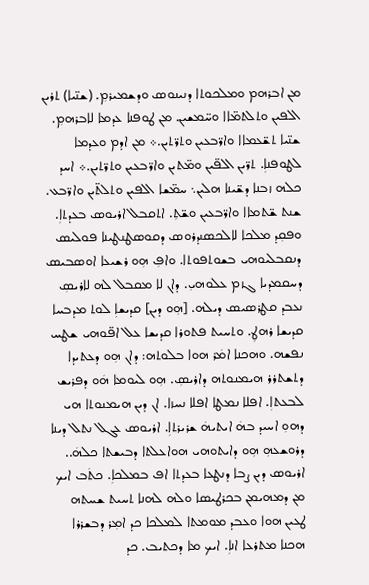ܡܢ ܐܒܪܗܡ ܘܡܠܟܘܬܐ ܕܢܝܢܘܣ ܘܕܫܡܝܪܡܼ. (ܫܢ̈ܝܐ) ܬܪܝܢ ܐܠܦܝܢ ܘܬܠܬܡ̈ܐܐ ܘܚ̈ܡܫܝܢ. ܡܢ ܛܘܦܢܐ ܥܕܡܐ ܠܐܒܪܗܡܼ. ܫܢ̈ܝܐ ܬܫ̈ܥܡܐܐ ܘܐܪ̈ܒܥܝܢ ܘܬܪ̈ܬܝܢ.܀ ܡܢ ܐܕܡ ܘܥܕܡܐ ܠܛܘܦܢܐܼ. ܬܪ̈ܝܢ ܐܠܦ̈ܝܢ ܘܡ̈ܬܝܢ ܘܐܪ̈ܒܥܝܢ ܘܬܪ̈ܬܝܢ.܀ ܐܚܕ ܟܠܗ ܙܒܢܐ ܕܫ̈ܝܢܐ ܗܠܝܢ܆ ܚܡ̈ܫܐ ܐܠܦܝܢ ܘܬܠܬ̈ܝܢ ܘܐܪ̈ܒܥ.
ܫܢܬ ܫ̈ܬܡܐܐ ܘܐܪ̈ܒܥܝܢ ܘܫ̈ܬܼ. ܐܬܩܒܠ ܐܪܝܘܣ ܒܥܕܬܐܼ. ܘܦܩܼܕ ܡܠܟܐ ܠܐܠܟܣܢܕܪܘܣ ܕܩܘܣܛܢܛܝܢܐ ܦܘܠܝܣ ܕܢܩܒܠܝܘܗܝ ܒܫܘܬܦܘܬܐ. ܘܐܦܼ ܗܼܘ ܪܫܝܥܐ ܐܘܣܒܝܣ ܕܚܩܡܕܝܐ ܓܙܡ ܥܠܘܗܝܼ. ܕܐܢ ܠܐ ܡܩܒܠ ܠܗ ܠܐܪܝܣܼ ܢܥܒܕ ܩܛܪܣܝܣ ܕܝܠܗ. [ܗܼܘ ܕܝܢ] ܩܕܝܫܐܼ ܠܘܬ ܡܕܒܚܐ ܩܕܝܫܐ ܪܗܛܼ. ܘܬܚܝܬ ܦܬܘܪܐ ܩܕܝܫܐ ܥܠ ܐܦ̈ܘܗܝ ܫܛܚ ܢܦܫܗ. ܘܗܟܢܐ ܐܡܿܪ ܗܘܐ ܒܠܘܬܗ: ܕܐܢ ܗܼܘ ܕܥܬܝܕܐ ܕܬܫܬܪܪ ܗܝܡܢܘܬܗ ܕܐܪܝܣܼ. ܗܼܘ ܠܝܘܡܐ ܗܿܘ ܕܦܪܝܫ ܠܒܥܬܐܼ. ܐܦܠܐ ܢܡܛܐ ܐܦܠܐ ܢܚܙܐ. ܐܢ ܕܝܢ ܗܝܡܢܘܬܐ ܗܝ ܕܗܘܼ ܐܚܝܕ ܒܗܿ ܐܝܬܝܗܿ ܫܪܝܪܬܐܼ. ܐܪܝܘܣ ܥܓܠ ܢܬܠ ܕܝܢܐ ܕܪܘܫܥܗܼ ܗܼܘ ܕܐܝܬܘܗܝ ܗܘܐܥܠܬܐ ܕܒܝܫܬܐ ܟܠܗܿ.. ܐܪܝܘܣ ܕܝܢ ܨܒܐ ܕܢܛܥܐ ܒܥܕܬܐ ܐܦ ܒܡܠܟܐܼ. ܟܬܿܒ ܐܝܟ ܡܢ ܕܡܗܝܡܢ ܒܟܪܛܝܣܐ ܘܠܗ ܠܗܢܐ ܬܚܝܬ ܫܚܬܗ
ܛܥܝܢ ܗܘܐ ܘܥܒܕ ܡܘܡܬܐ ܠܡܠܟܐ ܟܕ ܐܡܼܪ ܕܒܫܪܪܐ ܗܟܢܐ ܡܬܪܥܐ ܐܢܐܼ. ܐܝܟ ܡܐ ܕܟܬܝܒ. ܟܕ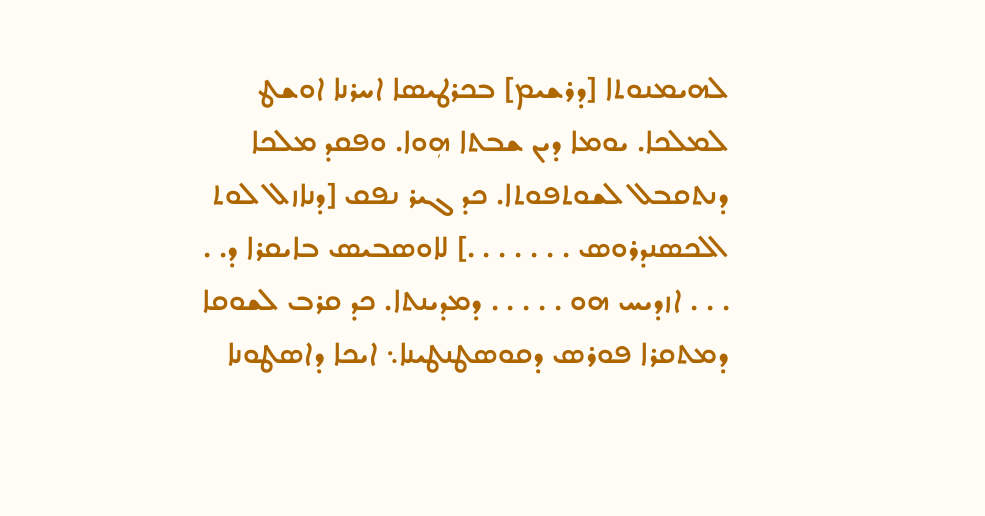ܠܗܝܡܢܘܬܐ [ܕܪܫܝܡ] ܒܟܪܛܝܣܐ ܐܚܪܢܐ ܐܘܫܛ ܠܡܠܟܐ. ܝܘܡܐ ܕܝܢ ܫܒܬܐ ܗܼܘܐ. ܘܦܩܕ ܡܠܟܐ ܕܢܬܩܒܠ ܠܫܘܬܦܘܬܐ. ܟܕ ܓܝܪ ܢܦܩ [ܕܢܐܙܠ ܠܘܬ ܐܠܟܣܢܕܪܘܣ . . . . . . .] ܠܐܘܣܒܝܣ ܒܐܝܩܪܐ ܕ. . . . . ܐܙܕܝܚ ܗܘ . . . . . ܕܡܕܝܢܬܐ. ܟܕ ܩܪܒ ܠܫܘܩܐ ܕܡܬܩܪܐ ܦܘܪܣ ܕܩܘܣܛܢܛܝܢܐ܆ ܐܝܟܐ ܕܐܣܛܘܢܐ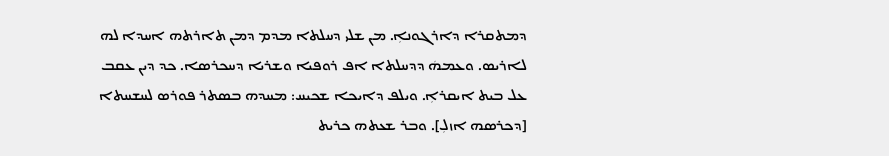ܕܡܬܩܪܐ ܕܐܪܓܘܢܐܼ. ܡܢ ܫܠܝ ܕܚܠܬܐ ܡܕܡ ܕܡܢ ܬܐܪܬܗ ܐܚܕܐ ܠܗ ܠܐܪܝܣ. ܘܥܡܗܿ ܕܕܚܠܬܐ ܐܦ ܪܘܦܝܐ ܘܫܪܝܐ ܕܚܟܪܣܐ. ܟܕ ܕܝܢ ܥܩܒ ܥܠ ܒܝܬ ܐܝܩܪܐܼ. ܘܝܠܦ ܕܐܝܟܐ ܫܟܝܚ: ܡܚܕܗ ܒܣܬܪ ܦܘܪܣ ܠܚܫܚܬܐ [ܕܟܪܣܗ ܐܙܠܼ]. ܘܒܪ ܫܥܬܗ ܟܪܝܬ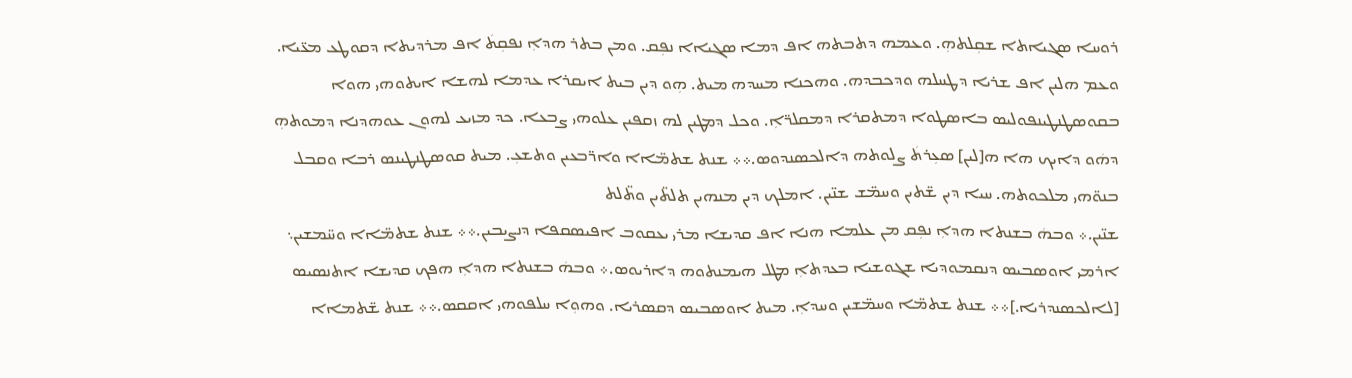ܪܘܚܐ ܣܓܝܐܬܐ ܫܩܼܠܬܗܼ. ܘܥܡܗ ܕܬܒܬܗ ܐܦ ܕܡܐ ܣܓܝܐܐ ܢܦܼܩ. ܘܡܢ ܒܬܪ ܗܕܐܼ ܢܦܩܼܬܿ ܐܦ ܡܪܕܝܬܐ ܕܩܘܛܥ ܡܥ̈ܝܐ. ܘܥܡ ܗܠܝܢ ܐܦ ܫܪܝܐ ܕܛܚܠܗ ܘܕܟܒܕܗ. ܘܗܟܢܐ ܡܚܕܗ ܡܝܬ. ܗܼܘ ܕܝܢ ܒܝܬ ܐܝܩܪܐ ܥܕܡܐ ܠܗܫܐ ܐܝܬܘܗܝ ܗܘܐ ܒܩܘܣܛܢܛܝܢܦܘܠܝܣ ܒܐܣܛܘܐ ܕܡܬܩܪܐ ܕܡܩܠܪ̈ܐܼ. ܘܟܠ ܕܡܛܝܢ ܠܗ ܙܩܦܝܢ ܥܠܘܗܝ ܨܒܥܐ. ܟܕ ܡܙܝܥ ܠܗܘܢ ܥܘܗܕܢܐ ܕܡܘܬܗܼ ܕܗܿܘ ܕܐܝܟ ܗܐ ܗ[ܠܝܢ] ܣܥܼܪܬܿ ܨܠܘܬܗ ܕܐܠܟܣܢܕܘܣ.܀܀ ܫܢܬ ܫܬܡ̈ܐܐ ܘܐܪ̈ܒܥܝܢ ܘܬܫܥܼ. ܡܝܬ ܩܘܣܛܢܛܝܢܣ ܪܒܐ ܘܩܒܠ ܒܢܘ̈ܗܝ ܡܠܟܘܬܗ. ܚܝܐ ܕܝܢ ܫ̈ܬܝܢ ܘܚܡ̈ܫ ܫܢ̈ܝܢ. ܐܡܠܟ ܕܝܢ ܡܢܗܝܢ ܬܠܬ̈ܝܢ ܘܬ̈ܠܬ
ܫܢ̈ܝܢ.܀ ܘܒܗܿ ܒܫܢܬܐ ܗܕܐܼ ܢܦܼܩ ܡܢ ܥܠܡܐ ܗܢܐ ܐܦ ܩܕܝܫܐ ܡܪܝ ܝܥܩܘܒ ܐܦܝܣܩܦܐ ܕܢܨܝܒܝܢ.܀܀ ܫܢܬ ܫܬܡ̈ܐܐ ܘܚ̈ܡܫܝܢ܆ ܐܪܡܝ ܐܘܣܒܝܣ ܕܢܩܡܘܕܝܐ ܫܓܘܫܝܐ ܒܥܕܬܐܼ ܡܛܠ ܗܝܡܢܬܘܗ ܕܐܪܝܘܣ.܀ ܘܒܗܿ ܒܫܢܬܐ ܗܕܐܼ ܗܦܟ ܩܕܝܫܐ ܐܬܢܣܝܣ [ܠܐܠܟܣܢܕܪܝܐ.]܀܀ ܫܢܬ ܫܬܡ̈ܐ ܘܚܡ̈ܫܝܢ ܘܚܕܐܼ. ܡܝܬ ܐܘܣܒܝܣ ܕܩܣܪܝܐ. ܘܗܘܼܐ ܚܠܦܘܗܝ ܐܩܩܣ.܀܀ ܫܢܬ ܫ̈ܬܡܐܐ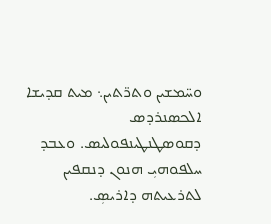ܘܚ̈ܡܫܝܢ ܘܬܪ̈ܬܝܢ܆ ܡܝܬ ܩܕܝܫܐ ܐܠܟܣܢܪܕܣ ܕܩܘܣܛܢܛܝܢܦܘܠܝܣ. ܘܥܒܕ ܚܠܦܘܗܝܼ ܗܢܘܢ ܕܢܩܦܝܢ ܠܬܪܥܝܬܗ ܕܐܪܝܣܼ.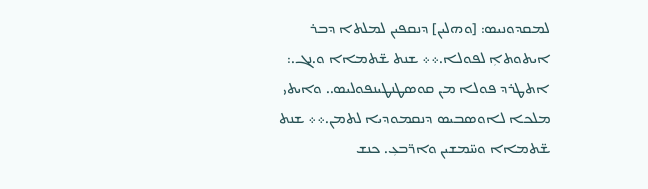ܠܡܩܕܘܢܝܣ: [ܘܗܠܝܢ] ܕܢܩܦܝܢ ܠܡܠܬܐ ܕܒܪ ܐܝܬܘܬܐܼ ܠܦܘܠܐ.܀܀ ܫܢܬ ܫ̈ܬܡܐܐ ܘ.ܢܓ.: ܐܬܛܪܕ ܦܘܠܐ ܡܢ ܩܘܣܛܢܛܝܢܦܘܠܝܣ.. ܘܐܝܬܝ ܡܠܟܐ ܠܐܘܣܒܝܣ ܕܢܩܡܘܕܝܐ ܠܬܡܢ.܀܀ ܫܢܬ ܫ̈ܬܡܐܐ ܘܚ̈ܡܫܝܢ ܘܐܪ̈ܒܥܼ. ܟܢܫ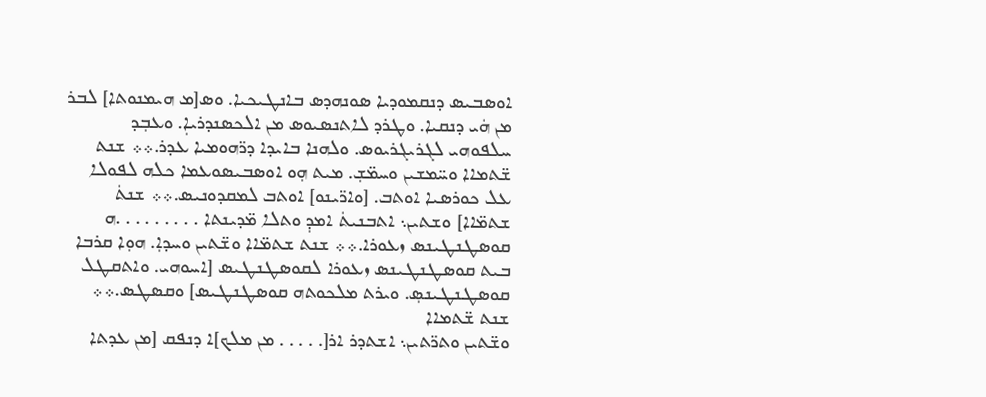ܐܘܣܒܝܣ ܕܢܩܡܘܕܝܐ ܣܘܢܗܕܣ ܒܐܢܛܝܟܝܐ. ܘܣ[ܡ ܗܝܡܢܘܬܐ] ܠܒܪ ܡܢ ܗܿܝ ܕܢܩܝܐ. ܘܛܪܕ ܠܐܬܢܣܝܘܣ ܡܢ ܐܠܟܣܢܕܪܝܐܼ. ܘܥܒܼܕ ܚܠܦܘܗܝ ܠܓܪܝܓܪܝܘܣ. ܘܠܗܢܐ ܒܐܝܕܐ ܕܪ̈ܗܘܡܝܐ ܥܕܪ.܀܀ ܫܢܬ ܫ̈ܬܡܐܐ ܘܚ̈ܡܫܝܢ ܘܚܡ̈ܫܼ. ܡܝܬ ܗܼܘ ܐܘܣܒܝܣܘܥܡܐ ܟܠܗ ܠܦܘܠܐ ܥܠ ܟܘܪܣܝܐ ܐܘܬܒ. [ܘܐܪ̈ܝܢܘ] ܐܘܬܒ ܠܡܩܕܘܢܝܣ.܀܀ ܫܢܬܿ ܫܬܡ̈ܐܐ] ܘܫܬܝܢ܆ ܐܬܒܢܝܬܿ ܐܡܕܼ ܘܬܠܐ ܡ̈ܕܝܢܬܐ . . . . . . . . .ܗ ܩܘܣܛܢܛܝܢܣ ܙܥܘܪܐ.܀܀ ܫܢܬ ܫܬܡ̈ܐܐ ܘܫ̈ܬܝܢ ܘܚܕܐܼ. ܗܘܼܐ ܩܪܒܐ ܒܝܬ ܩܘܣܛܢܛܝܢܣ ܙܥܘܪܐ ܠܩܘܣܛܢܛܝܣ [ܐܚܘܗܝ. ܘܐܬܩܛܠ ܩܘܣܛܢܛܝܢܣܼ. ܘܝܪܬ ܡܠܟܘܬܗ ܩܘܣܛܢܛܝܣ] ܘܩܣܛܣ.܀܀ ܫܢܬ ܫ̈ܬܡܐܐ
ܘܫ̈ܬܝܢ ܘܬܪ̈ܬܝܢ܆ ܐܫܬܕܪ ܐܪ[. . . . . ܡܢ ܡܠܟ]ܐ ܕܢܦܩ [ܡܢ ܥܕܬܐ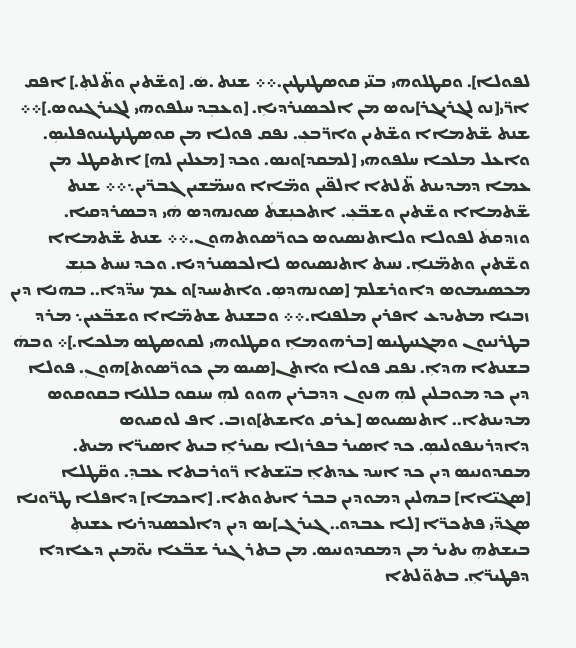ܠܦܘܠܐ]. ܘܩܛܠܘܗܝ ܒܢ̈ܝ ܩܘܣܛܢܛܝܢ.܀܀ ܫܢܬ .ܣܿ. [ܘܫ̈ܬܝܢ ܘܬ̈ܠܬܼ.] ܐܦܩ ܐܪ̈ܝ[ܢܘ ܠܓܪܝܓܪ]ܝܘܣ ܡܢ ܐܠܟܣܢܪܕܝܐܼ. [ܘܥܒܼܕ ܚܠܦܘܗܝ ܠܓܝܪܓܝܘܣ.]܀܀ ܫܢܬ ܫ̈ܬܡܐܐ ܘܫ̈ܬܝܢ ܘܐܪ̈ܒܥܼ. ܢܦܩ ܦܘܠܐ ܡܢ ܩܘܣܛܢܛܝܢܘܦܠܝܣܼ. ܘܐܥܠ ܡܠܟܐ ܚܠܦܘܗܝ [ܠܡܩܕ]ܘܢܣ. ܘܟܕ [ܡܥܠܝܢ ܠܗ] ܐܬܩܛܠ ܡܢ ܥܡܐ ܕܡܕܝܢܬ ܬ̈ܠܬܐ ܐܠܦ̈ܝܢ ܘܡ̈ܐܐ ܘܚܡ̈ܫܝܢ ܓܒܪ̈ܝܢ܆܀܀ ܫܢܬ ܫ̈ܬܡܐܐ ܘܫ̈ܬܝܢ ܘܫܒ̈ܥܼ. ܐܬܟܢܼܫܬܿ ܣܘܢܗܕܣ ܗܿܝ ܕܒܣܪܕܩܝܐ. ܘܙܕܩܬܿ ܠܦܘܠܐ ܘܠܐܬܢܣܝܘܣ ܟܘܪ̈ܣܘܬܗܘܢ.܀܀ ܫܢܬ ܫ̈ܬܡܐܐ ܘܫ̈ܬܝܢ ܘܬܡ̈ܢܐܼ. ܢܚܬ ܐܬܢܣܝܘܣ ܠܐܠܟܣܢܪܕܝܐ. ܘܟܕ ܢܚܬ ܟܢܼܫ ܡܟܣܝܡܘܣ ܕܐܘܪܫܠܡ [ܣܘܢܗܕܣܼ. ܘܐܬܚܝܕ]ܘ ܥܡ ܚܕ̈ܕܐ.. ܒܗܢܐ ܕܝܢ ܙܒܢܐ ܡܬܝܕܥ ܐܦܪܝܢ ܡܠܦܢܐ.܀܀ ܘܒܫܢܬ ܫܬܡ̈ܐܐ ܘܫܒ̈ܥܝܢ܆ ܡܪܕ ܒܛܪܢܝܘܢ ܘܡܓܢܝܛܝܣ [ܒܪܗܘܡܐܼ ܘܩܛܠܘܗܝ ܠܩܘܣܛܣ ܡܠܟܐ.]܀ ܘܒܗܿ ܒܫܢܬܐ ܗܕܐܼ. ܢܦܩ ܦܘܠܐ ܘܐܬܢ[ܣܝܣ ܡܢ ܟܘܪ̈ܣܘܬ]ܗܘܢܼ. ܦܘܠܐ ܕܝܢ ܟܕ ܡܘܒܠܝܢ ܠܗܼ ܗܢܘܢ ܕܕܒܪܝܢ ܗܘܘ ܠܗܼ ܚܢܩܘ ܒܠܠܝܐ ܒܩܘܩܘܣ ܡܕܝܢܬܐ.. ܐܬܢܣܝܘܣ [ܥܪܩ ܘܐܫܬ]ܘܙܒ. ܐܦ ܠܘܩܝܘܣ ܕܐܕܪܝܢܦܘܠܝܣܼ. ܟܕ ܐܣܝܪ ܒܦܪܙܠܐ ܝܩܝܪܐܼ ܒܝܬ ܐܣܝܪ̈ܐ ܡܝܬ. ܡܩܕܘܢܝܣ ܕܝܢ ܟܕ ܐܚܕ ܥܕܬܐܼ ܒܝ̈ܫܬܐ ܪ̈ܘܪܒܬܐ ܥܒܕܼ. ܘܩ̈ܛܠܐ [ܣܓܝ̈ܐܐ] ܒܗܠܝܢ ܕܡܘܕܝܢ ܒܒܪ ܐܝܬܘܬܐ. [ܐܟܡܐ] ܕܐܦܠܐ ܛܪ̈ܘܢܐ ܣܓܕ̈ܝ ܦܬܟܪ̈ܐ [ܠܐ ܥܒܕܘ.. ܓܝܪܓ]ܝܣ ܕܝܢ ܕܐܠܟܣܢܕܪܝܐ ܥܫܢܬܼ ܒܝܫܬܗܼ ܝܬܝܪ ܡܢ ܕܡܩܕܘܢܝܣ. ܡܢ ܒܬܪ ܓܝܪ ܫܒ̈ܥܐ ܝܘ̈ܡܝܢ ܕܥܐܕܐ ܕܦܛܝܪ̈ܐܼ. ܒܬܘ̈ܠܬܐ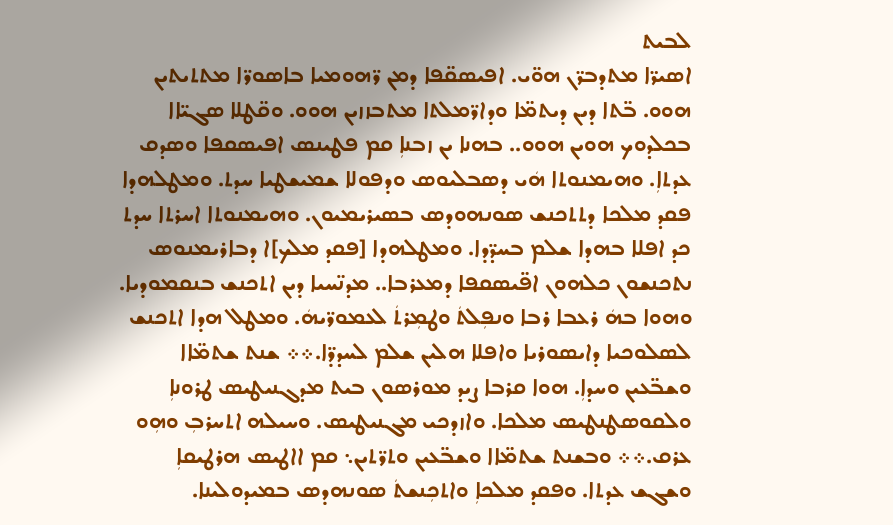ܠܒܝܬ
ܐܣܝܪ̈ܐ ܡܬܕܒܪ̈ܢ ܗܘ̈ܝ. ܐܦܝܣܩ̈ܦܐ ܕܡܢ ܪ̈ܗܘܡܝܐ ܒܐܣܘܪ̈ܐ ܡܬܬܝܬܝܢ ܗܘܘ. ܒ̈ܬܐ ܕܝܢ ܕܝܬܡ̈ܐ ܘܕܐܪ̈ܡܠܬܐ ܡܬܒܙܙܝܢ ܗܘܘ. ܘܩ̈ܛܠܐ ܣܓܝ̈ܐܐ ܒܟܠܕܘܟ ܗܘܝܢ ܗܘܘ.. ܒܗܢܐ ܝܢ ܙܒܢܐܼ ܩܡ ܦܛܝܢܣ ܐܦܝܣܩܦܐ ܘܣܕܩ ܥܕܬܐܼ. ܘܗܝܡܢܘܬܐ ܗܿܝ ܕܣܒܠܝܘܣ ܘܕܦܘܠܐ ܫܡܝܫܛܝܐ ܚܕܬ. ܘܡܛܠܗܕܐ ܦܩܕ ܡܠܟܐ ܕܬܬܟܢܫ ܣܘܢܗܘܕܣ ܒܣܝܪܝܡܝܘܢ. ܘܗܝܡܢܘܬܐ ܐܚܪܬܐ ܚܕܬ ܟܕ ܐܦܠܐ ܒܗܕܐ ܫܠܡ ܒܚܕ̈ܕܐ. ܘܡܛܠܗܕܐ [ܦܩܕ ܡܠܟ]ܐ ܕܒܐܪܝܡܢܘܣ ܢܬܟܢܫܘܢ ܟܠܗܘܢ ܐܦ̈ܝܣܩܦܐ ܕܡܥܪܒܐ.. ܡܕܢ̈ܚܝܐ ܕܝܢ ܐܬܟܢܫ ܒܢܩܡܘܕܝܐ. ܘܗܘܐ ܒܗܿ ܪܥܒܐ ܪܒܐ ܘܢܦܼܠܬܿ ܘܛܡܼܪܬܿ ܠܥܡܘܪ̈ܝܗܿ. ܘܡܛܠ ܗܕܐ ܐܬܟܢܫ ܠܣܠܘܟܝܐ ܕܐܝܣܘܪܝܐ ܘܐܦܠܐ ܗܠܝܢ ܫܠܡ ܠܚܕܕ̈ܐ.܀܀ ܫܢܬ ܫܬܡ̈ܐܐ ܘܫܒ̈ܥܝܢ ܘܚܕܐܼ. ܗܘܐ ܩܪܒܐ ܨܝܕ ܡܘܪܣܘܢ ܒܝܬ ܡܕܓܢܝܛܝܣ ܛܪܘܢܐܼ ܘܠܩܘܣܛܢܛܝܣ ܡܠܟܐ. ܘܐܙܕܟܝ ܡܓܢܝܛܝܣ. ܘܚܝܠܗ ܐܬܚܪܒܼ ܘܗܼܘ ܥܪܩ.܀܀ ܘܒܫܢܬ ܫܬܡ̈ܐܐ ܘܫܒ̈ܥܝܢ ܘܬܪ̈ܬܝܢ܆ ܩܡ ܐܐܛܝܣ ܗܪܛܝܩܐܼ ܘܫܓܫ ܥܕܬܐ. ܘܦܩܕ ܡܠܟܐܼ ܘܐܬܟܼܢܫܬܿ ܣܘܢܗܕܣ ܒܡܝܕܘܠܝܢܐ.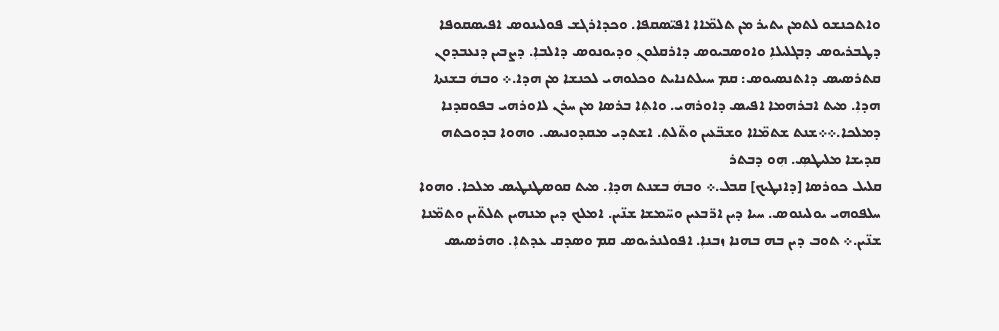ܘܐܬܟܢܫܘ ܠܬܡܢ ܝܬܝܪ ܡܢ ܬܠܡ̈ܐܐ ܐܦܝ̈ܣܩܦܐ. ܘܟܕܐܪܓܫ ܦܘܠܝܢܘܣ ܐܦܝܣܩܘܦܐ ܕܛܒܪܝܘܣ ܕܒܓܠܝܠܐܼ ܘܐܘܣܒܝܘܣ ܕܐܪܩܠܘܢܼ ܘܕܝܘܢܘܣ ܕܐܠܒܐܼ. ܕܨܒܝܢ ܕܢܥܒܕܘܢ ܩܬܪܣܝܣ ܕܐܬܢܣܝܘܣ: ܩܡ ܚܝܠܬܢܐܝܬ ܘܟܠܘܗܝ ܠܟܢܫܐ ܡܢ ܗܕܐ.܀ ܘܒܗܿ ܒܫܢܬܐ ܗܕܐܼ. ܡܝܬ ܐܒܪܗܡܐ ܐܦܝܣ ܕܐܘܪܗܝ. ܘܐܬܼܐ ܒܪܣܐ ܡܢ ܚܪܢ ܠܐܘܪܗܝ ܒܦܘܩܕܢܐ ܕܡܠܟܐ.܀܀ܫܢܬ ܫܬܡ̈ܐܐ ܘܫܒ̈ܥܝܢ ܘܬ̈ܠܬܼ. ܐܫܬܕܝ ܡܩܕܘܢܝܣ. ܘܗܘܐ ܒܕܘܟܬܗ ܩܕܝܫܐ ܡܠܝܛܣܼ. ܗܼܘ ܕܒܬܪ
ܩܠܝܠ ܟܘܪܣܐ [ܕܐܢܛܝܟ] ܩܒܠ.܀ ܘܒܗܿ ܒܫܢܬ ܗܕܐܼ. ܡܝܬ ܩܘܣܛܢܛܝܣ ܡܠܟܐ. ܘܗܘܐ ܚܠܦܘܗܝ ܝܘܠܝܢܘܣ. ܚܝܐ ܕܝܢ ܐܪ̈ܒܥܝܢ ܘܚ̈ܡܫܐ ܫܢ̈ܝܢ. ܐܡܠܟ ܕܝܢ ܡܢܗܝܢ ܬܠܬ̈ܝܢ ܘܬܡ̈ܢܐ ܫܢ̈ܝܢ.܀ ܬܘܒ ܕܝܢ ܒܗ ܒܗܢܐ ܙܒܢܐܼ. ܐܦܘܠܢܪܝܘܣ ܩܡ ܘܣܕܩ ܥܕܬܐܼ. ܘܗܪܣܝܣ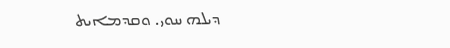ܕܝܠܗ ܚܘܝ. ܘܩܕܡܐܝܬ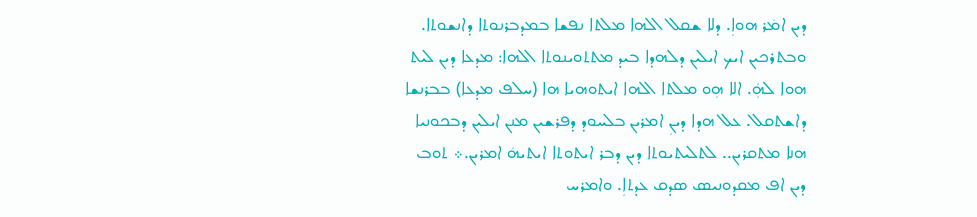ܕܝܢ ܐܡܿܪ ܗܘܐܼ. ܕܠܐ ܫܩܠ ܐܠܗܐ ܡܠܬܐ ܢܦܫܐ ܒܡܕܒܪܢܘܬܐ ܕܐܢܫܘܬܐ. ܘܒܬܪܟܝܢ ܐܝܟ ܐܝܠܝܢ ܕܠܗܕܐ ܒܝܕ ܡܬܬܘܝܢܘܬܐ ܐܠܗܐ: ܡܕܥܐ ܕܝܢ ܠܝܬ ܗܘܐ ܠܗܼܿ. ܐܠܐ ܗܼܘ ܡܠܬܐ ܐܠܗܐ ܐܝܬܘܗܝܐ ܗܐ (ܚܠܦ ܡܕܥܐ) ܒܒܪܢܫܐ ܕܐܫܬܩܠ. ܥܠ ܗܕܐ ܕܝܢܼ ܐܡܪܝܢ ܒܠܚܘܕ ܕܦܪܫܝܢ ܡܢܢ ܐܝܠܝܢ ܕܒܟܘܢܝܐ ܗܢܐ ܡܬܩܪܝܢ.. ܠܬܠܝܬܝܘܬܐ ܕܝܢ ܕܒܪ ܐܝܬܘܬܐ ܐܝܬܝܗܿ ܐܡܪܝܢ.܀ ܬܘܒ ܕܝܢ ܐܦ ܡܩܕܘܢܝܣ ܣܕܩ ܥܕܬܐܼ. ܘܐܡܪܚ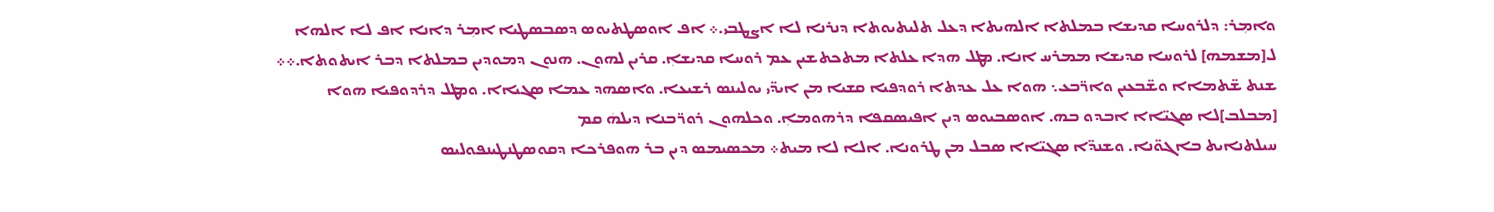ܘܐܡܼܪ: ܕܠܪܘܚܐ ܩܕܝܫܐ ܒܡܠܬܐ ܐܠܗܝܬܐ ܕܥܠ ܬܠܝܬܝܘܬܐ ܕܢܪܢܐ ܠܐ ܐܨܛܒܝ.܀ ܐܦ ܐܘܣܛܬܝܘܣ ܕܣܒܣܛܝܐ ܐܡܼܪ ܕܐܢܐ ܐܦ ܠܐ ܐܠܗܐ ܠ[ܡܫܡܗ] ܠܪܘܚܐ ܩܕܝܫܐ ܡܡܪܚ ܐܢܐ. ܡܛܠ ܗܕܐ ܥܠܬܐ ܡܬܟܬܫܝܢ ܥܡ ܪܘܚܐ ܩܕܝܫܐܼ. ܩܪܝܢ ܠܗܘܢ. ܗܢܘܢ ܕܡܘܕܝܢ ܒܡܠܬܐ ܕܒܪ ܐܝܬܘܬܐ.܀܀ ܫܢܬ ܫ̈ܬܡܐܐ ܘܫ̈ܒܥܝܢ ܘܐܪ̈ܒܥ܆ ܗܘܐ ܥܠ ܥܕܬܐ ܪܘܕܦܝܐ ܩܫܝܐ ܡܢ ܐܝܕ̈ܝ ܝܘܠܝܢܣ ܪܫܝܥܐ. ܘܐܣܗܕ ܥܡܐ ܣܓܝܐܐ. ܘܡܛܠ ܕܪܕܘܦܝܐ ܗܘܐ [ܡܒܠܒ]ܠܐ ܣܓܝ̈ܐܐ ܐܒܕܘ ܒܗ. ܐܘܣܒܝܘܣ ܕܝܢ ܐܦܝܣܩܦܐ ܕܪܗܘܡܐܼ. ܘܟܠܗܘܢ ܪܘܪ̈ܒܢܐ ܕܝܠܗܿ ܩܡ
ܚܝܠܬܢܐܝܬ ܒܐܓܘ̈ܢܐ. ܘܫܢܕ̈ܐ ܣܓܝ̈ܐܐ ܣܒܠ ܡܢ ܛܪܘܢܐ. ܐܠܐ ܠܐ ܡܝܬ܀ ܡܟܣܝܡܣ ܕܝܢ ܒܪ ܗܘܦܪܟܐ ܕܩܘܣܛܢܛܝܢܦܘܠܝܣ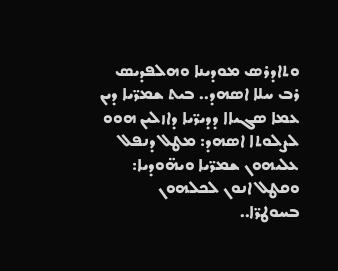ܘܬܐܕܪܣ ܡܘܕܝܢܐ ܘܗܠܦܕܝܣ ܪܒ ܚܠܐ ܐܣܗܕ.. ܒܝܬ ܫܡܪ̈ܝܐ ܕܝܢ ܥܡܐ ܣܓܝܐܐ ܕܕܝܪ̈ܝܐ ܕܐܙܠܝܢ ܗܘܘ ܠܨܠܘܬܐ ܐܣܗܕ: ܡܛܠ ܕܢܦܠ ܥܠܝܗܘܢ ܫܡܪ̈ܝܐ ܘܝܗ̈ܘܕܝܐ: ܘܩܛܠ ܐܢܘܢ ܠܟܠܗܘܢ ܒܚܘܛܪ̈ܐ..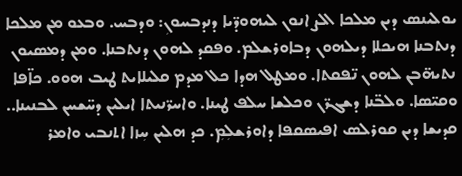ܝܘܠܝܢܣ ܕܝܢ ܡܠܟܐ ܐܠܨ ܐܢܘܢ ܠܝܗܘܕ̈ܝܐ ܕܢܕܒܚܘܢܼ: ܘܕܒܚ. ܘܒܥܘ ܡܢ ܡܠܟܐ ܕܢܬܒܢܐ ܗܝܟܠܐ ܕܝܠܗܘܢ ܕܒܐܘܪܫܠܡ. ܘܦܩܕ ܠܗܘܢ ܕܢܬܒܢܐ. ܘܡܢ ܕܡܣܝܘܢ ܢܬܝܗ̈ܒܢ ܠܗܘܢ ܢ̈ܦܩܬܐ. ܘܡܛܠ ܗܕܐ ܟܠ ܡܕܡ ܩܠܝܠܐܝܬ ܛܝܒ ܗܘܘ. ܟܐ̈ܦܐ ܘܩܝ̈ܣܐ. ܘܠܒ̈ܢܐ ܕܫܓܪ̈ܢ ܘܟܠܫܐ ܚܠܦ ܛܝܢܐ. ܘܐܚܪ̈ܢܝܬܐ ܐܝܠܝܢ ܕܚ̈ܫܚܢ ܠܒܢܝܢܐ.. ܩܕܝܫܐ ܕܝܢ ܩܘܪܠܣ ܐܦܝܣܩܦܐ ܕܐܘܪܫܠܼܡܼ. ܟܕ ܗܠܝܢ ܚܼܙܐ ܐܬܢܒܝ ܘܐܡܪ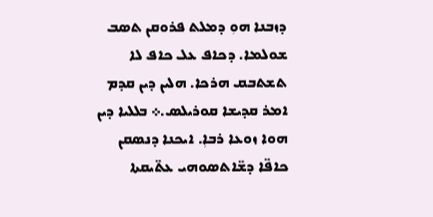ܕܙܒܢܐ ܗܘܼ ܕܡܠܬ ܦܪܘܩܢ ܬܣܒ ܫܘܠܡܐ. ܕܟܐܦ ܥܠ ܟܐܦ ܠܐ ܬܫܬܒܩ ܗܪܟܐ. ܗܠܝܢ ܕܝܢ ܩܕܡ ܐܡܪ ܩܕܝܫܐ ܩܘܪܝܠܣ.܀ ܒܠܠܝܐ ܕܝܢ ܗܘܐ ܙܘܥܐ ܪܒܐܼ. ܐܝܟܢܐ ܕܢܣܩܢ ܟܐܦ̈ܐ ܕܫ̈ܐܬܣܘܗܝ ܥܬ̈ܝܩܬܐ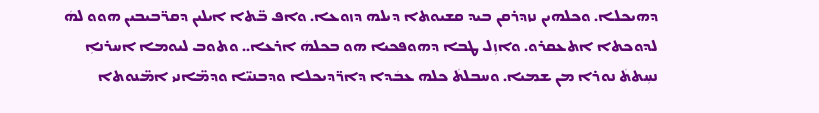ܕܗܝܟܠܐ. ܘܟܠܗܝܢ ܢܙܕܪܩܢ ܒܝܕ ܩܫܝܘܬܐ ܕܝܠܗ ܕܙܘܥܐ. ܘܐܦ ܒ̈ܬܐ ܐܝܠܝܢ ܕܩܪ̈ܒܝܒܝܢ ܗܘܘ ܠܗܿ ܠܕܘܟܬܐ ܐܬܥܩܪܘ. ܘܐܙܼܠ ܛܒܐ ܕܗܘܦܟܝܐ ܗܘ ܒܟܠܗܿ ܐܪܥܐ.. ܘܬܘܒ ܠܝܘܡܐ ܐܚܪܢܐܼ ܢܚܼܬܬܿ ܢܘܪܐ ܡܢ ܫܡܝܐ. ܘܚܒܠܬܿ ܟܠܗ ܥܒܿܕܐ ܕܐܪ̈ܕܝܟܠܐ ܘܕܒܢܝ̈ܐ ܘܕܡ̈ܐܢܝ ܐܡ̈ܢܘܬܐ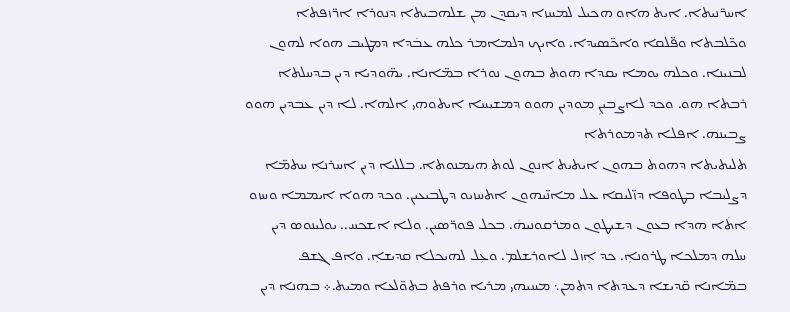ܐܚܪ̈ܢܝܬܐ. ܐܝܬ ܗܐܘ ܗܟܝܠ ܠܡܚܙܐ ܕܝܩܕܢ ܡܢ ܫܠܗܒܝܬܐ ܕܢܘܪܐ ܐܪ̈ܙܦܬܐ ܘܟ̈ܠܒܬܐ ܘܦ̈ܠܩܐ ܘܐܟ̈ܣܝܕܐ. ܘܐܝܟ ܕܠܡܐܡܪ ܟܠܗ ܥܒܿܕܐ ܕܡܛܝܒ ܗܘܐ ܠܗܘܢ ܠܒܢܝܢܐ. ܘܟܠܗ ܝܘܡܐ ܝܩܕܐ ܗܘܬ ܒܗܘܢ ܢܘܪܐ ܒܡ̈ܐܢܐ. ܝܗ̈ܘܕܝܐ ܕܝܢ ܒܕܚܠܬܐ ܪܒܬܐ ܗܘ. ܘܟܕ ܠܐܨܒܝܢܼ ܡܘܕܝܢ ܗܘܘ ܕܡܫܝܚܐ ܐܝܬܘܗܝ ܐܠܗܐ. ܠܐ ܕܝܢ ܥܒܕܝܢ ܗܘܘ ܨܒܝܢܗ. ܐܦܠܐ ܬܕܡܘܪܬܐ
ܬܠܝܬܝܬܐ ܕܗܘܬ ܒܗܘܢ ܐܝܬܝܬ ܐܢܘܢ ܠܘܬ ܗܝܡܢܘܬܐ. ܒܠܠܝܐ ܕܝܢ ܐܚܪܢܐܼ ܚܬܡ̈ܐ ܕܨܠܝܒܐ ܒܛܘܦܐ ܕܙ̈ܠܝܩܐ ܥܠ ܡܐܢ̈ܝܗܘܢ ܐܬܚܙܝܘ ܕܛܒܝܥܝܢ. ܘܟܕ ܗܘܐ ܐܝܡܡܐ ܘܚܙܘ ܐܬܿܐ ܗܕܐ ܒܥܘܢ ܕܫܝܛܘܢ ܘܡܪܩܘܢܝܗܿ. ܒܟܠ ܦܘܪ̈ܣܝܢ. ܘܠܐ ܐܫܟܚ.. ܝܘܠܝܢܘܣ ܕܝܢ ܚܠܗ ܕܡܠܟܐ ܛܪܘܢܐܼ. ܟܕ ܐܼܙܠ ܠܐܘܪܫܠܡ. ܘܥܼܠ ܠܗܝܟܠܐ ܩܕܝܫܐܼ. ܘܐܦ ܓܫܦ ܒܡ̈ܐܢܐ ܩ̈ܕܝܫܐ ܕܥܕܬܐ ܕܬܡܢ܆ ܡܚܝܗܝ ܡܪܝܐ ܘܪܦܬ ܒܬܘ̈ܠܥܐ ܘܡܝܬ.܀ ܒܗܢܐ ܕܝܢ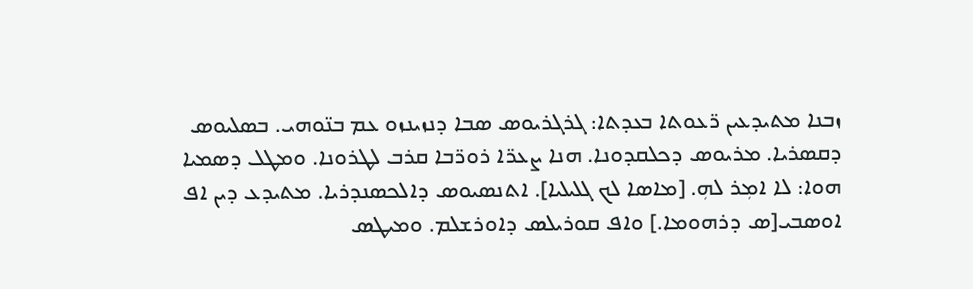ܙܒܢܐ ܡܬܝܕܥܝܢ ܪ̈ܥܘܬܐ ܒܥܕܬܐ: ܓܪܓܪܝܘܣ ܣܒܐ ܕܢܙܝܢܙܘ ܥܡ ܒܢ̈ܘܗܝ. ܒܣܠܝܘܣ ܕܩܣܪܝܐ. ܡܪܝܘܣ ܕܟܠܩܕܘܢܐ. ܗܢܐ ܨܥܪ̈ܐ ܪܘܪ̈ܒܐ ܩܪܒ ܠܛܪܘܢܐ. ܘܡܛܠ ܕܣܡܝܐ ܗܘܐ: ܠܐ ܐܡܼܪ ܠܗܼ. [ܡܐܣܐ ܠܟ ܓܠܝܠܝܐ]. ܐܬܢܣܝܘܣ ܕܐܠܟܣܢܕܪܝܐ. ܡܬܝܕܥ ܕܝܢ ܐܦ ܐܘܣܒܝ[ܣ ܕܪܗܘܡܐ.] ܘܐܦ ܩܘܪܝܠܣ ܕܐܘܪܫܠܡ. ܘܡܝܛܣ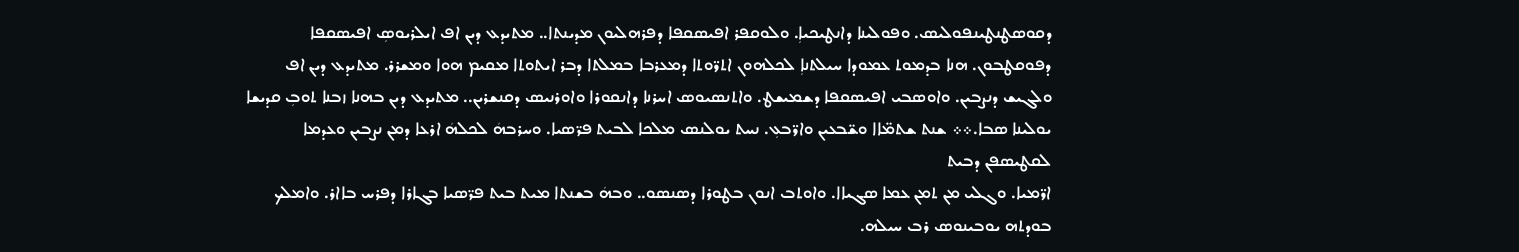ܕܩܘܣܛܢܛܝܢܦܘܠܝܣ. ܘܦܘܠܝܢܐ ܕܐܢܛܝܟܝܐܼ. ܘܠܘܩܦܪ ܐܦܝܣܩܦܐ ܕܦܪܗܠܝܘܢ ܡܕܝܢܬܐ.. ܡܬܝܕܥ ܕܝܢ ܐܦ ܐܝܠܪܝܘܣܼ ܐܦܝܣܩܦܐ ܕܦܘܩܛܒܘܢ. ܗܢܐ ܒܕܡܘܬ ܥܡܘܕܐ ܚܝܠܬܢܐܼ ܠܟܠܗܘܢ ܐܬܪ̈ܘܬܐ ܕܡܥܪܒܐ ܒܡܠܬܐ ܕܒܪ ܐܝܬܘܬܐ ܡܩܝܡ ܗܘܐ ܘܡܫܪܪ. ܡܬܝܕܥ ܕܝܢ ܐܦ ܘܠܓܝܫ ܕܢܨܒܝܢ. ܘܐܘܣܒܝ ܐܦܝܣܩܦܐ ܕܫܡܝܫܛ. ܘܐܬܢܣܝܘܣ ܐܚܪܢܐ ܕܐܢܩܘܪܐ ܘܐܘܪܢܝܣ ܕܩܢܫܪܝܢ.. ܡܬܝܕܥ ܕܝܢ ܒܗܢܐ ܙܒܢܐ ܬܘܒܼ ܩܕܝܫܐ ܝܘܠܝܢܐ ܣܒܐ.܀܀ ܫܢܬ ܫܬܡ̈ܐܐ ܘܫ̈ܒܥܝܢ ܘܐܪ̈ܒܥܼ. ܢܚܬ ܝܘܠܢܣ ܡܠܟܐ ܠܒܝܬ ܦܪ̈ܣܝܐ. ܘܚܪܒܗܿ ܠܟܠܗܿ ܐܪܥܐ ܕܡܢ ܢܨܒܝܢ ܘܥܕܡܐ ܠܩܛܝܣܦܢ ܕܒܝܬ
ܐܪ̈ܡܝܐ. ܘܓܠܝ ܡܢ ܬܡܢ ܥܡܐ ܣܓܝܐܐ. ܘܐܘܬܒ ܐܢܘܢ ܒܛܘܪܐ ܕܣܢܣܘ.. ܘܒܗܿ ܒܫܢܬܐ ܡܝܬ ܒܝܬ ܦܪ̈ܣܝܐ ܒܓܐܪܐ ܕܦܪܚ ܒܐܐܪ. ܘܐܡܠܟ ܒܘܕܬܗ ܝܘܒܝܢܘܣ ܪܒ ܚܝܠܗ.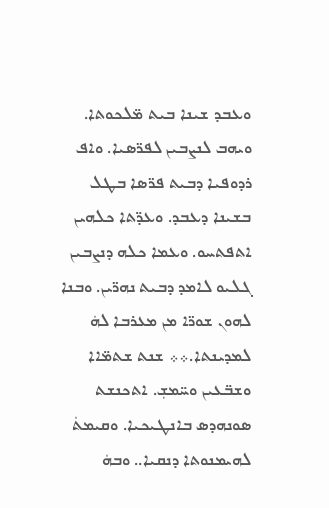ܘܥܒܕ ܫܝܢܐ ܒܝܬ ܡ̈ܠܟܘܬܐ. ܘܝܗܒ ܠܢܨܒܝܢ ܠܦܪ̈ܣܝܐ. ܘܐܦ ܪܕܘܦܝܐ ܕܒܝܬ ܦܪ̈ܣܐ ܒܛܠ ܒܫܝܢܐ ܕܥܒܕ. ܘܥܕ̈ܬܐ ܟܠܗܝܢ ܐܬܦܬܚܘ. ܘܥܡܐ ܟܠܗ ܕܢܨܒܝܢ ܓܠܝܘ ܠܐܡܕ ܕܒܝܬ ܢܗܪ̈ܝܢ. ܘܒܢܐ ܠܗܘܢ ܫܘܪ̈ܐ ܡܢ ܡܥܪܒܐ ܠܗܿ ܠܡܕܝܢܬܐ.܀܀ ܫܢܬ ܫܬܡ̈ܐܐ ܘܫܒ̈ܥܝܢ ܘܚ̈ܡܫܼ. ܐܬܟܢܫܬ ܣܘܢܗܕܣ ܒܐܢܛܝܟܝܐ. ܘܩܝܡܬܿ ܠܗܝܡܢܘܬܐ ܕܢܩܝܐ.. ܘܒܗܿ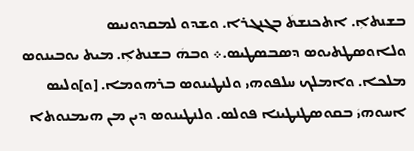ܒܫܢܬܐܼ. ܐܬܟܢܫܬܿ ܒܓܢܓܪܐ. ܘܫܕܘ ܠܡܩܕܘܢܝܣ ܘܠܐܘܣܛܬܝܘܣ ܕܣܒܣܛܝܣ.܀ ܘܒܗܿ ܒܫܢܬܐܼ. ܡܝܬ ܝܘܒܝܢܘܣ ܡܠܟܐ. ܘܐܡܠܟ ܚܠܦܘܗܝ ܘܠܢܛܝܢܘܣ ܒܪܗܘܡܐ. [ܘ]ܘܠܝܣ ܐܚܘܗܝܿ ܒܩܘܣܛܢܛܝܢܐ ܦܘܠܣ. ܘܠܢܛܝܢܘܣ ܕܝܢ ܡܢ ܗܝܡܢܘܬܐ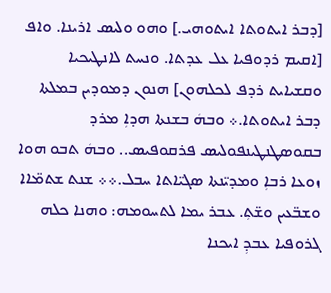[ܕܒܪ ܐܝܬܘܬܐ ܐܝܬܘܗܝ.] ܘܗܘ ܘܠܝܣ ܐܪܝܢܐ. ܘܐܦ [ܐܩܝܡ ܪܕܘܦܝܐ ܥܠ ܥܕܬܐ. ܘܢܚܬ ܠܐܢܛܝܟܝܐ ܘܩܫܝܐܝܬ ܪܕܦ ܠܟܠܗܘܢ] ܗܢܘܢ ܕܡܘܕܝܢ ܒܡܠܬܐ ܕܒܪ ܐܝܬܘܬܐ.܀ ܘܒܗܿ ܒܫܢܬܐ ܗܕܐܼ ܡܪܕ ܒܩܘܣܛܢܛܝܢܦܘܠܝܣ ܦܪܩܘܦܝܣ.. ܘܒܗܿ ܬܒܘ ܗܘܐ ܙܘܥܐ ܪܒܐܼ ܘܡܕܝ̈ܢܬܐ ܣܓܝ̈ܐܬܐ ܚܒܠ.܀܀ ܫܢܬ ܫܬܡ̈ܐܐ ܘܫܒ̈ܥܝܢ ܘܫ̈ܬܼ. ܥܒܪ ܝܡܐ ܠܬܚܘܡܗ: ܘܗܢܐ ܟܠܗ ܓܪܘܦܝܐ ܥܒܕܼ ܐܝܟܢܐ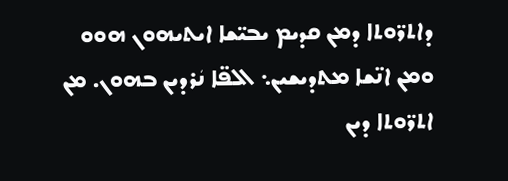ܕܐܬܪ̈ܘܬܐ ܕܡܢ ܩܕܝܡ ܝܒܝ̈ܫܐ ܐܝܬܝܗܘܢ ܗܘܘ ܘܡܢ ܐܢ̈ܫܐ ܡܬܕܝܫܝܢ܆ ܐܠܦ̈ܐ ܢܿܪܕܝܢ ܒܗܘܢ. ܡܢ ܐܬܪ̈ܘܬܐ ܕܝܢ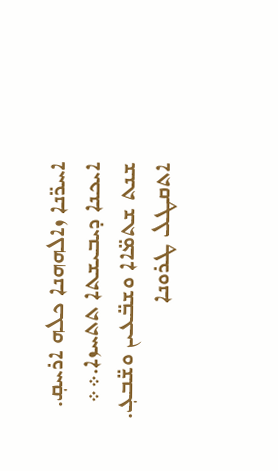ܐܚܪ̈ܢܐ ܙܐܠܗܗܢܐ ܟܠܗ ܐܪܚܩܼ. ܐܝܟܢܐ ܕܝܒܝܫܬܐ ܬܬܚܙܐ.܀܀ ܫܢܬ ܫܬܡ̈ܐܐ ܘܫܒ̈ܥܝܢ ܘܫ̈ܒܥܼ. ܐܬܩܛܠ ܛܪܘܢܐ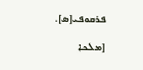ܦܪܩܘܦܝ[ܣ]. [ܡܠܟܐ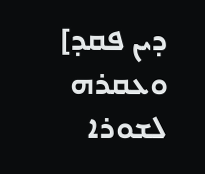ܕܝܢ ܦܩܕ] ܘܥܩܪܗ ܠܫܘܪܐ